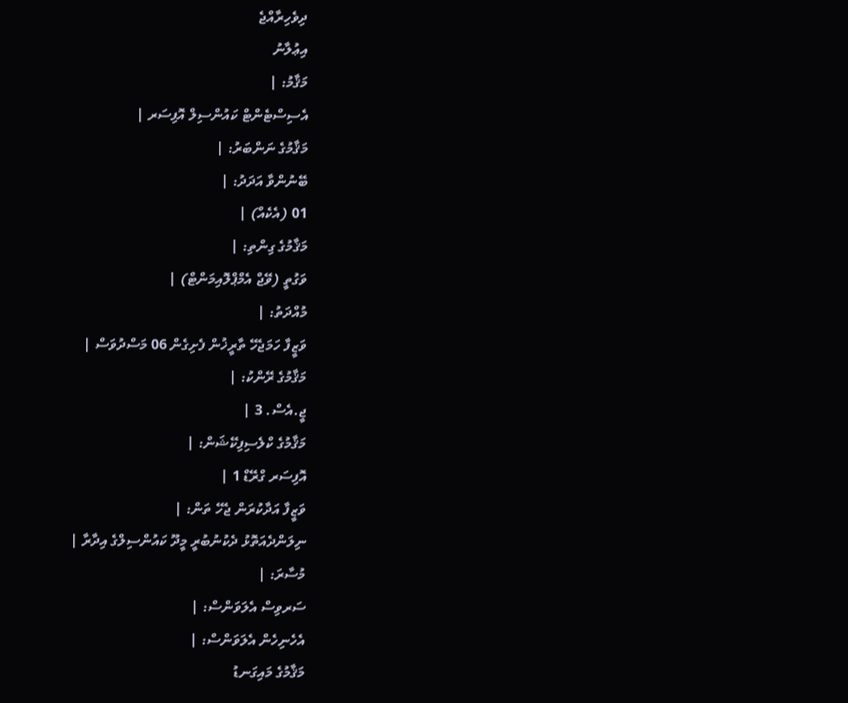ދިވެހިރާއްޖެ
އިޢުލާނު
މަޤާމު: |
އެސިސްޓެންޓް ކައުންސިލް އޮފިސަރ |
މަޤާމުގެ ނަންބަރު: |
ބޭނުންވާ އަދަދު: |
01 (އެކެއް) |
މަޤާމުގެ ގިންތި: |
ވަގުތީ (ވޭޖް އެމްޕްލޮއިމަންޓް) |
މުއްދަތު: |
ވަޒީފާ ހަމަޖެހޭ ތާރީޚުން ފެށިގެން 06 މަސްދުވަސް |
މަޤާމުގެ ރޭންކު: |
ޖީ.އެސް. 3 |
މަޤާމުގެ ކްލެސިފިކޭޝަން: |
އޮފިސަރ ގްރޭޑް 1 |
ވަޒީފާ އަދާކުރަން ޖެހޭ ތަން: |
ނިލަންދެއަތޮޅު ދެކުނުބުރީ މީދޫ ކައުންސިލްގެ އިދާރާ |
މުސާރަ: |
ސަރވިސް އެލަވަންސް: |
އެހެނިހެން އެލަވަންސް: |
މަޤާމުގެ މައިގަނޑު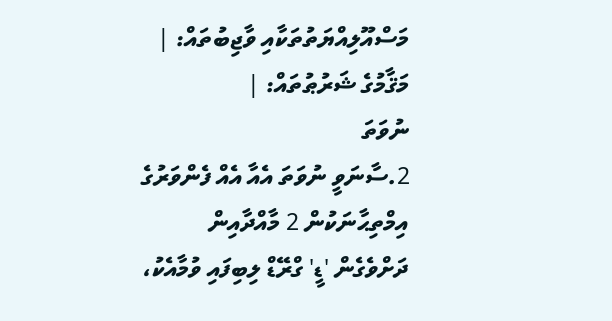މަސްއޫލިއްޔަތުތަކާއި ވާޖިބުތައް: |
މަޤާމުގެ ޝަރުޠުތައް: |
ނުވަތަ
2.ސާނަވީ ނުވަތަ އެއާ އެއް ފެންވަރުގެ އިމްތިޙާނަކުން 2 މާއްދާއިން ދަށްވެގެން 'ޑީ' ގްރޭޑް ލިބިފައި ވުމާއެކު،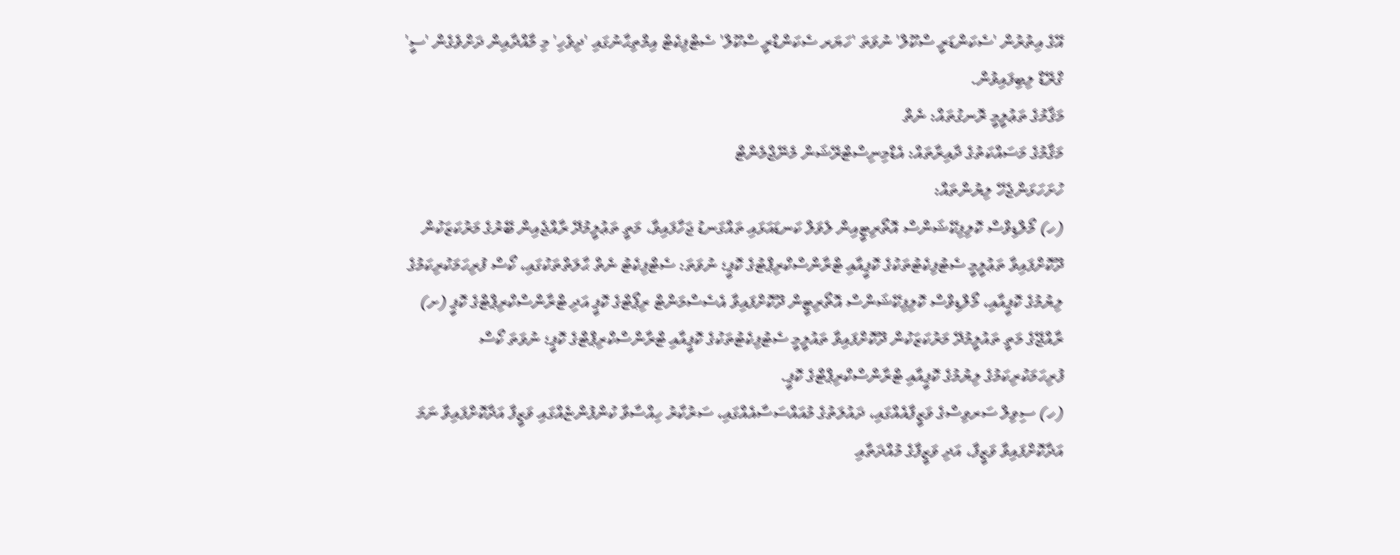އޭގެ އިތުރުން 'ސެކަންޑަރީ ސްކޫލް' ނުވަތަ 'ހަޔަރ ސެކަންޑްރީ ސްކޫލް' ސެޓްފިކެޓް އިމްތިޙާނުގައި 'ދިވެހި' މި މާއްދާއިން ދަށްވެގެން 'ސީ' ގްރޭޑް ލިބިފައިވުން.
މަޤާމުގެ ތަޢުލީމީ ރޮނގުތައް: ނެތް
މަޤާމުގެ މަސައްކަތުގެ ދާއިރާތައް: އެޑްމިނިސްޓްރޭޝަން މެނޭޖްމެންޓް
ހުށަހަޅަންޖެހޭ ލިޔުންތައް:
(ހ) މޯލްޑިވްސް ކޮލިފިކޭޝަންސް އޮތޯރިޓީއިން ލެވަލް ކަނޑައަޅައި ތައްގަނޑު ޖަހާފައިވާ، މަތީ ތަޢުލީމުދޭ ރާއްޖެއިން ބޭރުގެ މަރުކަޒަކުން ދޫކޮށްފައިވާ ތަޢުލީމީ ސެޓުފިކެޓުތަކުގެ ކޮޕީއާއި ޓްރާންސްކްރިޕްޓުގެ ކޮޕީ؛ ނުވަތަ: ސެޓްފިކެޓު ނެތް ޙާލަތްތަކުގައި، ކޯސް ފުރިހަމަކުރިކަމުގެ ލިޔުމުގެ ކޮޕީއާއި، މޯލްޑިވްސް ކޮލިފިކޭޝަންސް އޮތޯރިޓީން ދޫކޮށްފައިވާ އެސެސްމަންޓް ރިޕޯޓްގެ ކޮޕީ އަދި ޓްރާންސްކްރިޕްޓްގެ ކޮޕީ (ށ) ރާއްޖޭގެ މަތީ ތައުލީމުދޭ މަރުކަޒަކުން ދޫކޮށްފައިވާ ތައުލީމީ ސެޓުފިކެޓުތަކުގެ ކޮޕީއާއި ޓްރާންސްކްރިޕްޓްގެ ކޮޕީ؛ ނުވަތަ ކޯސް ފުރިހަމަކުރިކަމުގެ ލިޔުމުގެ ކޮޕީއާއި ޓްރާންސްކްރިޕްޓްގެ ކޮޕީ.
(ހ) ސިވިލް ސަރވިސްގެ ވަޒީފާއެއްގައި، ދައުލަތުގެ މުއައްސަސާއެއްގައި، ސަރުކާރު ހިއްސާވާ ކުންފުންޏެއްގައި ވަޒީފާ އަދާކޮށްފައިވާ ނަމަ އަދާކޮށްފައިވާ ވަޒީފާ، އަދި ވަޒީފާގެ މުއްދަތާއި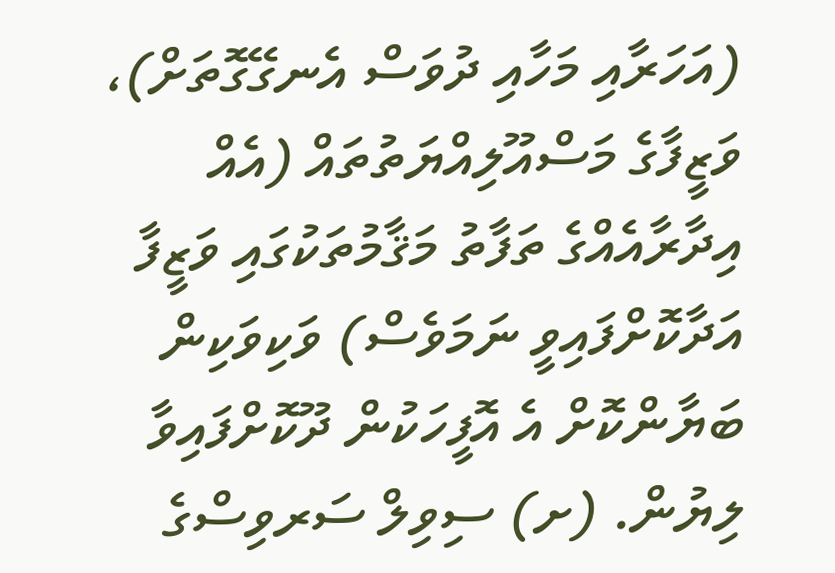(އަހަރާއި މަހާއި ދުވަސް އެނގޭގޮތަށް)، ވަޒީފާގެ މަސްއޫލިއްޔަތުތައް (އެއް އިދާރާއެއްގެ ތަފާތު މަޤާމުތަކުގައި ވަޒީފާ އަދާކޮށްފައިވީ ނަމަވެސް) ވަކިވަކިން ބަޔާންކޮށް އެ އޮފީހަކުން ދޫކޮށްފައިވާ ލިޔުން. (ށ) ސިވިލް ސަރވިސްގެ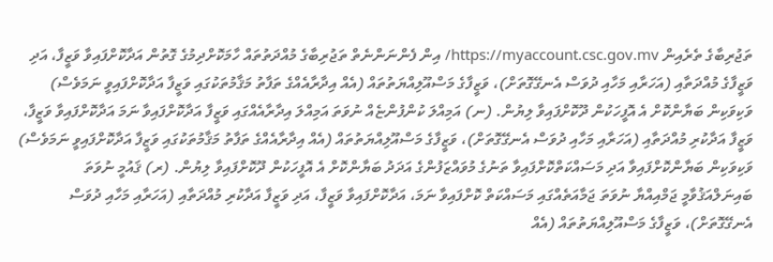ތަޖުރިބާގެ ތެރެއިން https://myaccount.csc.gov.mv/ އިން ފެންނަންނެތް ތަޖުރިބާގެ މުއްދަތުތައް ހާމަކޮށްދިމުގެ ގޮތުން އަދާކޮށްފައިވާ ވަޒީފާ، އަދި ވަޒީފާގެ މުއްދަތާއި (އަހަރާއި މަހާއި ދުވަސް އެނގޭގޮތަށް)، ވަޒީފާގެ މަސްއޫލިއްޔަތުތައް (އެއް އިދާރާއެއްގެ ތަފާތު މަޤާމުތަކުގައި ވަޒީފާ އަދާކޮށްފައިވީ ނަމަވެސް) ވަކިވަކިން ބަޔާންކޮށް އެ އޮފީހަކުން ދޫކޮށްފައިވާ ލިޔުން. (ނ) އަމިއްލަ ކުންފުންޏެއް ނުވަތަ އަމިއްލަ އިދާރާއެއްގައި ވަޒީފާ އަދާކޮށްފައިވާ ނަމަ އަދާކޮށްފައިވާ ވަޒީފާ، ވަޒީފާ އަދާކުރި މުއްދަތާއި (އަހަރާއި މަހާއި ދުވަސް އެނގޭގޮތަށް)، ވަޒީފާގެ މަސްއޫލިއްޔަތުތައް (އެއް އިދާރާއެއްގެ ތަފާތު މަޤާމުތަކުގައި ވަޒީފާ އަދާކޮށްފައިވީ ނަމަވެސް) ވަކިވަކިން ބަޔާންކޮށްފައިވާ އަދި މަސައްކަތްކޮށްފައިވާ ތަނުގެ މުވައްޒަފުންގެ އަދަދު ބަޔާންކޮށް އެ އޮފީހަކުން ދޫކޮށްފައިވާ ލިޔުން. (ރ) ޤައުމީ ނުވަތަ ބައިނަލްއަޤުވާމީ ޖަމްއިއްޔާ ނުވަތަ ޖަމާއަތެއްގައި މަސައްކަތް ކޮށްފައިވާ ނަމަ، އަދާކޮށްފައިވާ ވަޒީފާ، އަދި ވަޒީފާ އަދާކުރި މުއްދަތާއި (އަހަރާއި މަހާއި ދުވަސް އެނގޭގޮތަށް)، ވަޒީފާގެ މަސްއޫލިއްޔަތުތައް (އެއް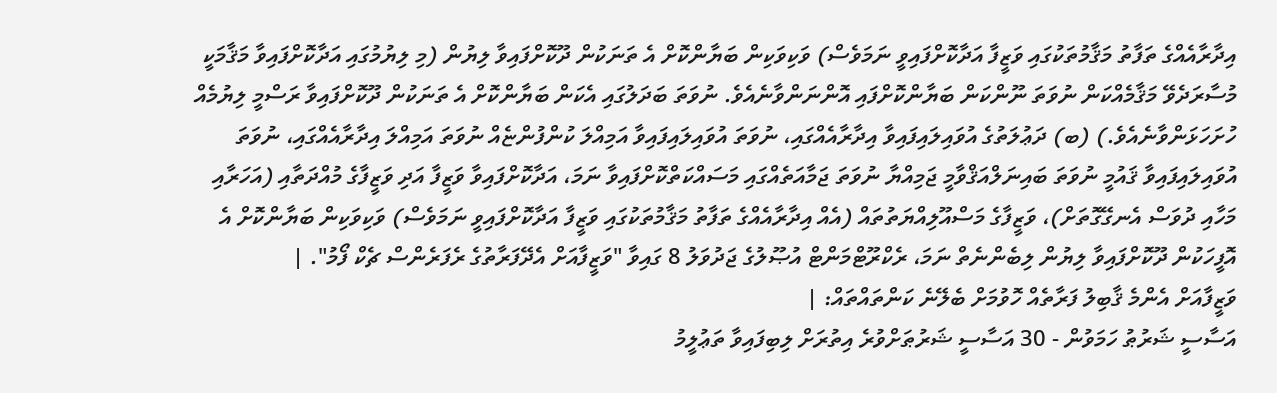އިދާރާއެއްގެ ތަފާތު މަޤާމުތަކުގައި ވަޒީފާ އަދާކޮށްފައިވީ ނަމަވެސް) ވަކިވަކިން ބަޔާންކޮށް އެ ތަނަކުން ދޫކޮށްފައިވާ ލިޔުން (މި ލިޔުމުގައި އަދާކޮށްފައިވާ މަޤާމަކީ މުސާރަދެވޭ މަޤާމެއްކަން ނުވަތަ ނޫންކަން ބަޔާންކޮށްފައި އޮންނަންވާނެއެވެ. ނުވަތަ ބަދަލުގައި އެކަން ބަޔާންކޮށް އެ ތަނަކުން ދޫކޮށްފައިވާ ރަސްމީ ލިޔުމެއް ހުށަހަޅަންވާނެއެވެ.) (ބ) ދަޢުލަތުގެ އުވައިލައިފައިވާ އިދާރާއެއްގައި، ނުވަތަ އުވައިލައިފައިވާ އަމިއްލަ ކުންފުންޏެއް ނުވަތަ އަމިއްލަ އިދާރާއެއްގައި، ނުވަތަ އުވައިލައިފައިވާ ޤައުމީ ނުވަތަ ބައިނަލްއަޤްވާމީ ޖަމިއްޔާ ނުވަތަ ޖަމާއަތެއްގައި މަސައްކަތްކޮށްފައިވާ ނަމަ، އަދާކޮށްފައިވާ ވަޒީފާ އަދި ވަޒީފާގެ މުއްދަތާއި (އަހަރާއި މަހާއި ދުވަސް އެނގޭގޮތަށް)، ވަޒީފާގެ މަސްއޫލިއްޔަތުތައް (އެއް އިދާރާއެއްގެ ތަފާތު މަޤާމުތަކުގައި ވަޒީފާ އަދާކޮށްފައިވީ ނަމަވެސް) ވަކިވަކިން ބަޔާންކޮށް އެ އޮފީހަކުން ދޫކޮށްފައިވާ ލިޔުން ލިބެންނެތް ނަމަ، ރެކްރޫޓްމަންޓް އުޞޫލުގެ ޖަދުވަލު 8 ގައިވާ "ވަޒީފާއަށް އެދޭފަރާތުގެ ރެފަރެންސް ޗެކް ފޯމު". |
ވަޒީފާއަށް އެންމެ ޤާބިލު ފަރާތެއް ހޮވުމަށް ބެލޭނެ ކަންތައްތައް: |
އަސާސީ ޝަރުޠު ހަމަވުން - 30 އަސާސީ ޝަރުޠަށްވުރެ އިތުރަށް ލިބިފައިވާ ތަޢުލީމު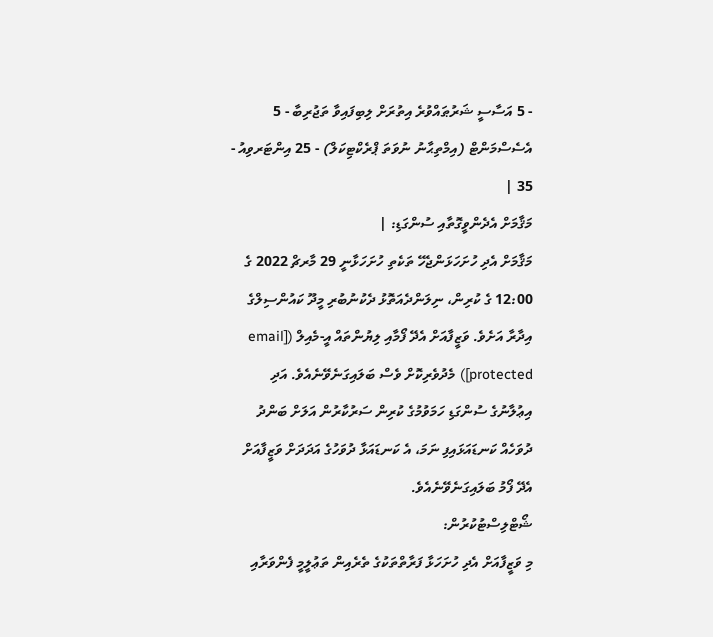- 5 އަސާސީ ޝަރުޠައްވުރެ އިތުރަށް ލިބިފައިވާ ތަޖުރިބާ - 5 އެސެސްމަންޓް (އިމްތިޙާނު ނުވަތަ ޕްރެކްޓިކަލް) - 25 އިންޓަރވިއު - 35 |
މަޤާމަށް އެދެންވީގޮތާއި ސުންގަޑި: |
މަޤާމަށް އެދި ހުށަހަޅަންޖެހޭ ތަކެތި ހުށަހަޅާނީ 29 މާރޗް 2022 ގެ 12:00 ގެ ކުރިން، ނިލަންދެއަތޮޅު ދެކުނުބުރި މީދޫ ކައުންސިލްގެ އިދާރާ އަށެވެ. ވަޒީފާއަށް އެދޭ ފޯމާއި ލިޔުންތައް އީ-މެއިލް ([email protected]) މެދުވެރިކޮށް ވެސް ބަލައިގަނެވޭނެއެވެ. އަދި އިޢުލާނުގެ ސުންގަޑި ހަމަވުމުގެ ކުރިން ސަރުކާރުން އަލަށް ބަންދު ދުވަހެއް ކަނޑައަޅައިފި ނަމަ، އެ ކަނޑައަޅާ ދުވަހުގެ އަދަދަށް ވަޒީފާއަށް އެދޭ ފޯމު ބަލައިގަނެވޭނެއެވެ.
ޝޯޓްލިސްޓުކުރުން:
މި ވަޒީފާއަށް އެދި ހުށަހަޅާ ފަރާތްތަކުގެ ތެރެއިން ތަޢުލީމީ ފެންވަރާއި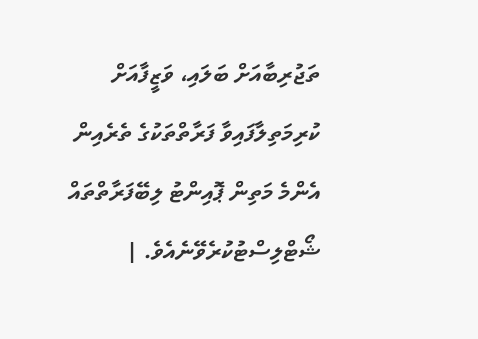ތަޖުރިބާއަށް ބަލައި، ވަޒީފާއަށް ކުރިމަތިލާފައިވާ ފަރާތްތަކުގެ ތެރެއިން އެންމެ މަތިން ޕޮއިންޓު ލިބޭފަރާތްތައް ޝޯޓްލިސްޓުކުރެވޭނެއެވެ. |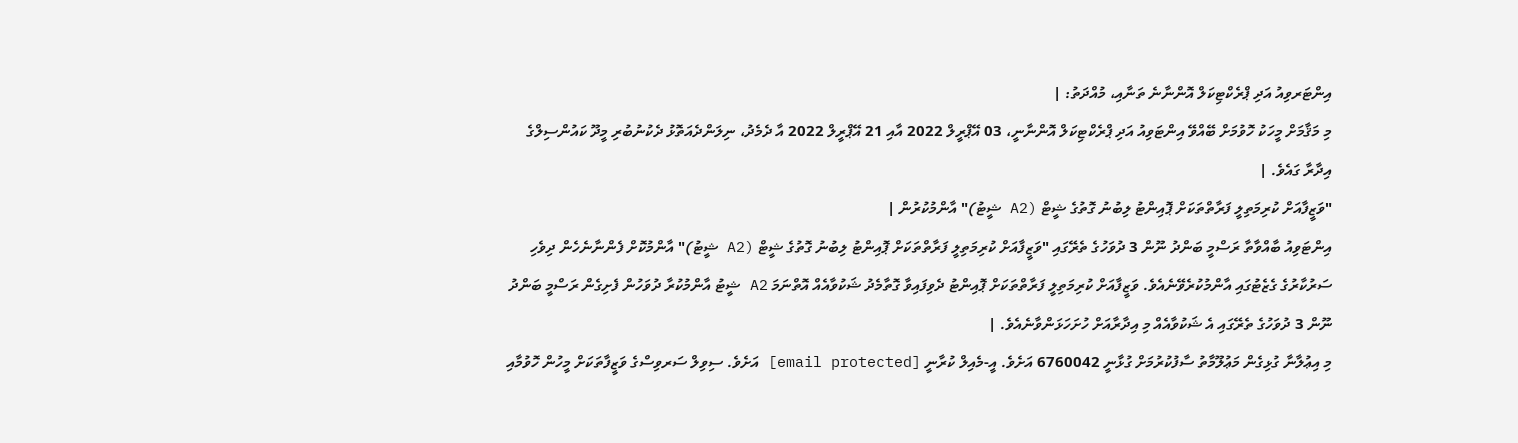އިންޓަރވިއު އަދި ޕްރެކްޓިކަލް އޮންނާނެ ތަނާއި، މުއްދަތު: |
މި މަޤާމަށް މީހަކު ހޮވުމަށް ބޭއްވޭ އިންޓަވިއު އަދި ޕްރެކްޓިކަލް އޮންނާނީ، 03 އޭޕްރީލް 2022 އާއި 21 އޭޕްރީލް 2022 އާ ދެމެދު، ނިލަންދެއަތޮޅު ދެކުނުބުރި މީދޫ ކައުންސިލްގެ އިދާރާ ގައެވެ. |
"ވަޒީފާއަށް ކުރިމަތިލީ ފަރާތްތަކަށް ޕޮއިންޓު ލިބުނު ގޮތުގެ ޝީޓް (A2 ޝީޓު)" އާންމުކުރުން |
އިންޓަވިއު ބާއްވާތާ ރަސްމީ ބަންދު ނޫން 3 ދުވަހުގެ ތެރޭގައި "ވަޒީފާއަށް ކުރިމަތިލީ ފަރާތްތަކަށް ޕޮއިންޓު ލިބުނު ގޮތުގެ ޝީޓް (A2 ޝީޓު)" އާންމުކޮށް ފެންނާނެހެން ދިވެހި ސަރުކާރުގެ ގެޒެޓުގައި އާންމުކުރެވޭނެއެވެ. ވަޒީފާއަށް ކުރިމަތިލީ ފަރާތްތަކަށް ޕޮއިންޓު ދެވިފައިވާ ގޮތާމެދު ޝަކުވާއެއް އޮތްނަމަ A2 ޝީޓު އާންމުކުރާ ދުވަހުން ފެށިގެން ރަސްމީ ބަންދު ނޫން 3 ދުވަހުގެ ތެރޭގައި އެ ޝަކުވާއެއް މި އިދާރާއަށް ހުށަހަޅަންވާނެއެވެ. |
މި އިޢުލާނާ ގުޅިގެން މަޢުލޫމާތު ސާފުކުރުމަށް ގުޅާނީ 6760042 އަށެވެ. އީ-މެއިލް ކުރާނީ [email protected] އަށެވެ. ސިވިލް ސަރވިސްގެ ވަޒީފާތަކަށް މީހުން ހޮވުމާއި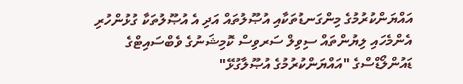އައްޔަންކުރުމުގެ މިންގަނޑުތަކާއި އުޞޫލުތައް އަދި އެ އުޞޫލުތަކާ ގުޅުންހުރި އެންމެހައި ލިޔުންތައް ސިވިލް ސަރވިސް ކޮމިޝަނުގެ ވެބްސައިޓްގެ ޑައުންލޯޑްސްގެ "އައްޔަންކުރުމުގެ އުޞޫލާގުޅޭ"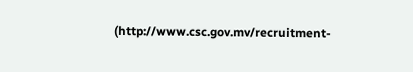(http://www.csc.gov.mv/recruitment-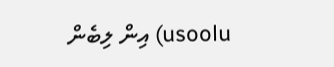usoolu) އިން ލިބެން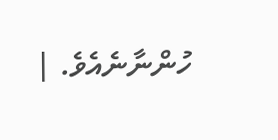ހުންނާނެއެވެ. |